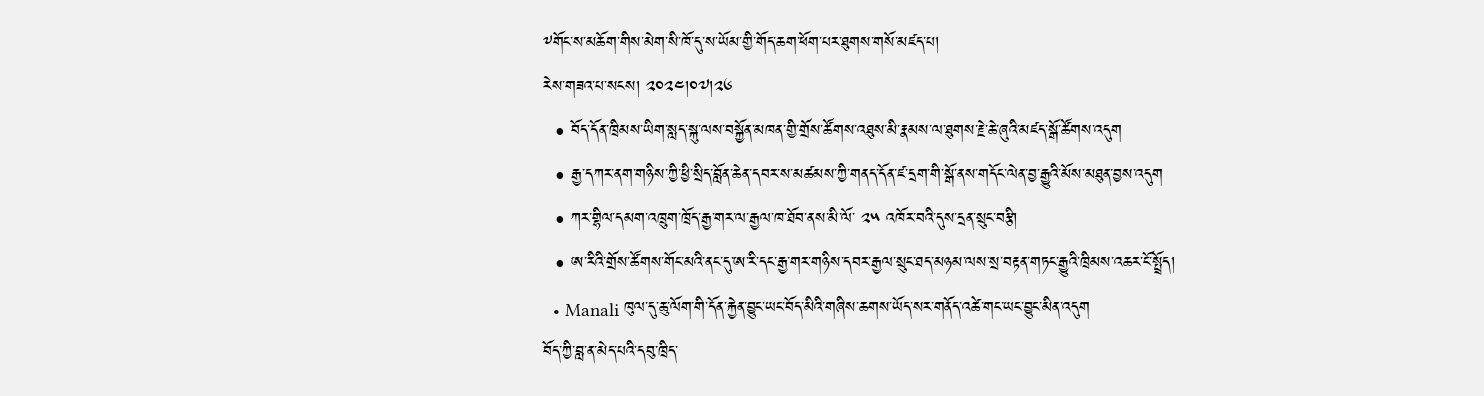༸གོང་ས་མཆོག་གིས་མེག་སི་ཁོ་དུ་ས་ཡོམ་གྱི་གོད་ཆག་ཕོག་པར་ཐུགས་གསོ་མཛད་པ།
རེས་གཟའ་པ་སངས། ༢༠༢༤།༠༧།༢༦
  • བོད་དོན་ཁྲིམས་ཡིག་སླད་སྐུ་ལས་བསྐྱོན་མཁན་གྱི་གྲོས་ཚོགས་འཐུས་མི་རྣམས་ལ་ཐུགས་རྗེ་ཆེ་ཞུའི་མཛད་སྒོ་ཚོགས་འདུག
  • རྒྱ་དཀར་ནག་གཉིས་ཀྱི་ཕྱི་སྲིད་བློན་ཆེན་དབར་ས་མཚམས་ཀྱི་གནད་དོན་ཛ་དྲག་གི་སྒོ་ནས་གདོང་ལེན་བྱ་རྒྱུའི་མོས་མཐུན་བྱས་འདུག
  • ཀར་གྷིལ་དམག་འཁྲུག་ཁྲོད་རྒྱ་གར་ལ་རྒྱལ་ཁ་ཐོབ་ནས་མི་ལོ་ ༢༥ འཁོར་བའི་དུས་དྲན་སྲུང་བརྩི།
  • ཨ་རིའི་གྲོས་ཚོགས་གོང་མའི་ནང་དུ་ཨ་རི་དང་རྒྱ་གར་གཉིས་དབར་རྒྱལ་སྲུང་ཐད་མཉམ་ལས་སྲ་བརྟན་གཏང་རྒྱུའི་ཁྲིམས་འཆར་ངོ་སྤྲོད།
  • Manali ཁུལ་དུ་ཆུ་ལོག་གི་དོན་རྐྱེན་བྱུང་ཡང་བོད་མིའི་གཞིས་ཆགས་ཡོད་སར་གནོད་འཚེ་གང་ཡང་བྱུང་མིན་འདུག
བོད་ཀྱི་བླ་ན་མེད་པའི་དབུ་ཁྲིད་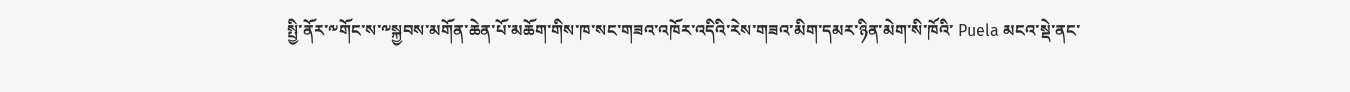སྤྱི་ནོར་༸གོང་ས་༸སྐྱབས་མགོན་ཆེན་པོ་མཆོག་གིས་ཁ་སང་གཟའ་འཁོར་འདིའི་རེས་གཟའ་མིག་དམར་ཉིན་མེག་སི་ཁོའི་ Puela མངའ་སྡེ་ནང་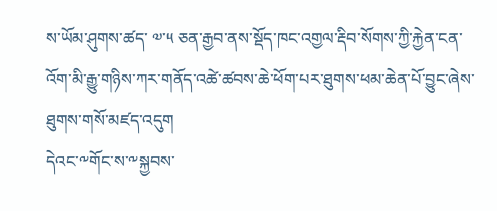ས་ཡོམ་ཤུགས་ཚད་ ༧་༥ ཅན་རྒྱབ་ནས་སྡོད་ཁང་འགྱལ་རྡིབ་སོགས་ཀྱི་རྐྱེན་ངན་འོག་མི་རྒྱུ་གཉིས་ཀར་གནོད་འཚེ་ཚབས་ཆེ་ཕོག་པར་ཐུགས་ཕམ་ཆེན་པོ་བྱུང་ཞེས་ཐུགས་གསོ་མཛད་འདུག
དེའང་༸གོང་ས་༸སྐྱབས་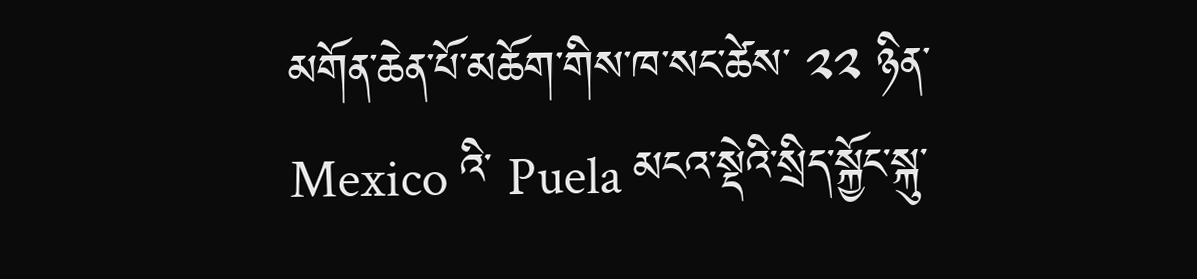མགོན་ཆེན་པོ་མཆོག་གིས་ཁ་སང་ཚེས་ ༢༢ ཉིན་ Mexico འི་ Puela མངའ་སྡེའི་སྲིད་སྐྱོང་སྐུ་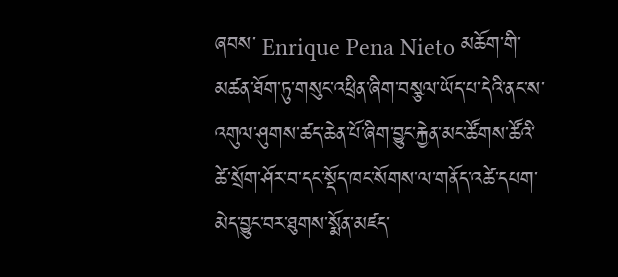ཞབས་ Enrique Pena Nieto མཆོག་གི་མཚན་ཐོག་ཏུ་གསུང་འཕྲིན་ཞིག་བསྩལ་ཡོད་པ་དེའི་ནང་ས་འགུལ་ཤུགས་ཚད་ཆེན་པོ་ཞིག་བྱུང་རྐྱེན་མང་ཚོགས་ཚོའི་ཚེ་སྲོག་ཤོར་བ་དང་སྡོད་ཁང་སོགས་ལ་གནོད་འཚེ་དཔག་མེད་བྱུང་བར་ཐུགས་སྨོན་མཛད་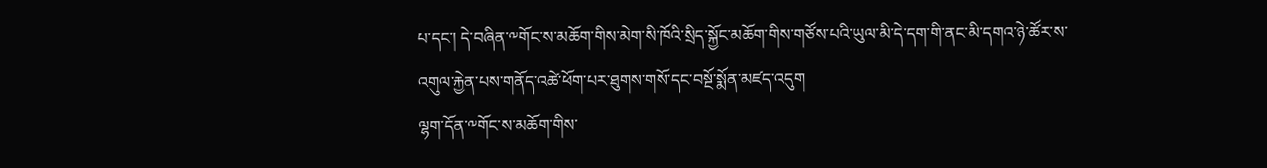པ་དང་། དེ་བཞིན་༸གོང་ས་མཆོག་གིས་མེག་སི་ཁོའི་སྲིད་སྐྱོང་མཆོག་གིས་གཙོས་པའི་ཡུལ་མི་དེ་དག་གི་ནང་མི་དགའ་ཉེ་ཚོར་ས་འགུལ་རྐྱེན་པས་གནོད་འཚེ་ཕོག་པར་ཐུགས་གསོ་དང་བསྔོ་སྨོན་མཛད་འདུག
ལྷག་དོན་༸གོང་ས་མཆོག་གིས་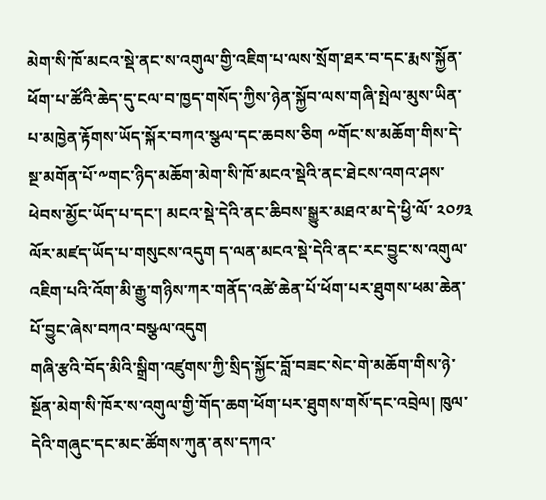མེག་སི་ཁོ་མངའ་སྡེ་ནང་ས་འགུལ་གྱི་འཇིག་པ་ལས་སྲོག་ཐར་བ་དང་རྨས་སྐྱོན་ཕོག་པ་ཚོའི་ཆེད་དུ་ངལ་བ་ཁྱད་གསོད་ཀྱིས་ཉེན་སྐྱོབ་ལས་གཞི་སྤེལ་མུས་ཡིན་པ་མཁྱེན་རྟོགས་ཡོད་སྐོར་བཀའ་སྩལ་དང་ཆབས་ཅིག ༸གོང་ས་མཆོག་གིས་དེ་སྔ་མགོན་པོ་༸གང་ཉིད་མཆོག་མེག་སི་ཁོ་མངའ་སྡེའི་ནང་ཐེངས་འགའ་ཤས་ཕེབས་མྱོང་ཡོད་པ་དང་། མངའ་སྡེ་དེའི་ནང་ཆིབས་སྒྱུར་མཐའ་མ་དེ་ཕྱི་ལོ་ ༢༠༡༣ ལོར་མཛད་ཡོད་པ་གསུངས་འདུག ད་ལན་མངའ་སྡེ་དེའི་ནང་རང་བྱུང་ས་འགུལ་འཇིག་པའི་འོག་མི་རྒྱུ་གཉིས་ཀར་གནོད་འཚེ་ཆེན་པོ་ཕོག་པར་ཐུགས་ཕམ་ཆེན་པོ་བྱུང་ཞེས་བཀའ་བསྩལ་འདུག
གཞི་རྩའི་བོད་མིའི་སྒྲིག་འཛུགས་ཀྱི་སྲིད་སྐྱོང་བློ་བཟང་སེང་གེ་མཆོག་གིས་ཉེ་སྔོན་མེག་སི་ཁོར་ས་འགུལ་གྱི་གོད་ཆག་ཕོག་པར་ཐུགས་གསོ་དང་འབྲེལ། ཁུལ་དེའི་གཞུང་དང་མང་ཚོགས་ཀུན་ནས་དཀའ་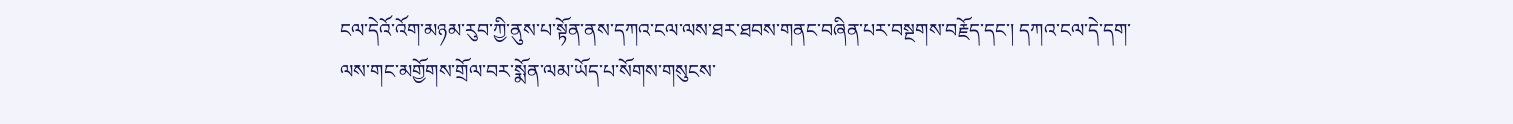ངལ་དེའོ་འོག་མཉམ་རུབ་ཀྱི་ནུས་པ་སྟོན་ནས་དཀའ་ངལ་ལས་ཐར་ཐབས་གནང་བཞིན་པར་བསྔགས་བརྗོད་དང་། དཀའ་ངལ་དེ་དག་ལས་གང་མགྱོགས་གྲོལ་བར་སྨོན་ལམ་ཡོད་པ་སོགས་གསུངས་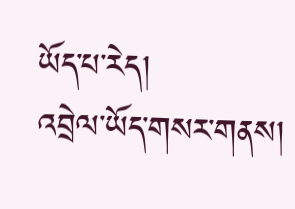ཡོད་པ་རེད།
འབྲེལ་ཡོད་གསར་གནས།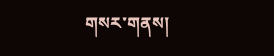གསར་གནས།